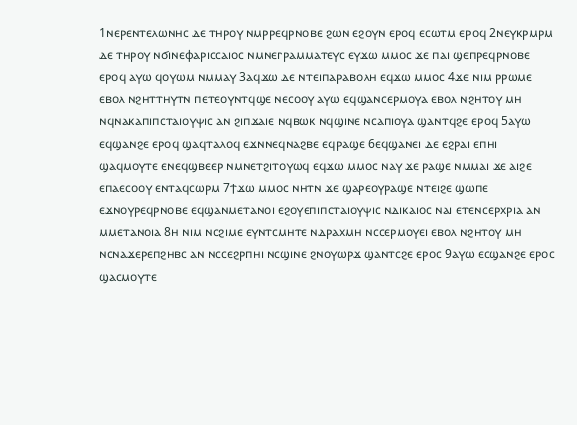1ⲛⲉⲣⲉⲛⲧⲉⲗⲱⲛⲏⲥ ⲇⲉ ⲧⲏⲣⲟⲩ ⲛⲙⲣⲣⲉϥⲣⲛⲟⲃⲉ ϩⲱⲛ ⲉϩⲟⲩⲛ ⲉⲣⲟϥ ⲉⲥⲱⲧⲙ ⲉⲣⲟϥ 2ⲛⲉⲩⲕⲣⲙⲣⲙ ⲇⲉ ⲧⲏⲣⲟⲩ ⲛϭⲓⲛⲉⲫⲁⲣⲓⲥⲥⲁⲓⲟⲥ ⲛⲙⲛⲉⲅⲣⲁⲙⲙⲁⲧⲉⲩⲥ ⲉⲩϫⲱ ⲙⲙⲟⲥ ϫⲉ ⲡⲁⲓ ϣⲉⲡⲣⲉϥⲣⲛⲟⲃⲉ ⲉⲣⲟϥ ⲁⲩⲱ ϥⲟⲩⲱⲙ ⲛⲙⲙⲁⲩ 3ⲁϥϫⲱ ⲇⲉ ⲛⲧⲉⲓⲡⲁⲣⲁⲃⲟⲗⲏ ⲉϥϫⲱ ⲙⲙⲟⲥ 4ϫⲉ ⲛⲓⲙ ⲣⲣⲱⲙⲉ ⲉⲃⲟⲗ ⲛϩⲏⲧⲧⲏⲩⲧⲛ ⲡⲉⲧⲉⲟⲩⲛⲧϥϣⲉ ⲛⲉⲥⲟⲟⲩ ⲁⲩⲱ ⲉϥϣⲁⲛⲥⲉⲣⲙⲟⲩⲁ ⲉⲃⲟⲗ ⲛϩⲏⲧⲟⲩ ⲙⲏ ⲛϥⲛⲁⲕⲁⲡⲓⲡⲥⲧⲁⲓⲟⲩⲯⲓⲥ ⲁⲛ ϩⲓⲡϫⲁⲓⲉ ⲛϥⲃⲱⲕ ⲛϥϣⲓⲛⲉ ⲛⲥⲁⲡⲓⲟⲩⲁ ϣⲁⲛⲧϥϩⲉ ⲉⲣⲟϥ 5ⲁⲩⲱ ⲉϥϣⲁⲛϩⲉ ⲉⲣⲟϥ ϣⲁϥⲧⲁⲗⲟϥ ⲉϫⲛⲛⲉϥⲛⲁϩⲃⲉ ⲉϥⲣⲁϣⲉ 6ⲉϥϣⲁⲛⲉⲓ ⲇⲉ ⲉϩⲣⲁⲓ ⲉⲡⲏⲓ ϣⲁϥⲙⲟⲩⲧⲉ ⲉⲛⲉϥϣⲃⲉⲉⲣ ⲛⲙⲛⲉⲧϩⲓⲧⲟⲩⲱϥ ⲉϥϫⲱ ⲙⲙⲟⲥ ⲛⲁⲩ ϫⲉ ⲣⲁϣⲉ ⲛⲙⲙⲁⲓ ϫⲉ ⲁⲓϩⲉ ⲉⲡⲁⲉⲥⲟⲟⲩ ⲉⲛⲧⲁϥⲥⲱⲣⲙ 7ϯϫⲱ ⲙⲙⲟⲥ ⲛⲏⲧⲛ ϫⲉ ϣⲁⲣⲉⲟⲩⲣⲁϣⲉ ⲛⲧⲉⲓϩⲉ ϣⲱⲡⲉ ⲉϫⲛⲟⲩⲣⲉϥⲣⲛⲟⲃⲉ ⲉϥϣⲁⲛⲙⲉⲧⲁⲛⲟⲓ ⲉϩⲟⲩⲉⲡⲓⲡⲥⲧⲁⲓⲟⲩⲯⲓⲥ ⲛⲇⲓⲕⲁⲓⲟⲥ ⲛⲁⲓ ⲉⲧⲉⲛⲥⲉⲣⲭⲣⲓⲁ ⲁⲛ ⲙⲙⲉⲧⲁⲛⲟⲓⲁ 8ⲏ ⲛⲓⲙ ⲛⲥϩⲓⲙⲉ ⲉⲩⲛⲧⲥⲙⲏⲧⲉ ⲛⲇⲣⲁⲭⲙⲏ ⲛⲥⲥⲉⲣⲙⲟⲩⲉⲓ ⲉⲃⲟⲗ ⲛϩⲏⲧⲟⲩ ⲙⲏ ⲛⲥⲛⲁϫⲉⲣⲉⲡϩⲏⲃⲥ ⲁⲛ ⲛⲥⲥⲉϩⲣⲡⲏⲓ ⲛⲥϣⲓⲛⲉ ϩⲛⲟⲩⲱⲣϫ ϣⲁⲛⲧⲥϩⲉ ⲉⲣⲟⲥ 9ⲁⲩⲱ ⲉⲥϣⲁⲛϩⲉ ⲉⲣⲟⲥ ϣⲁⲥⲙⲟⲩⲧⲉ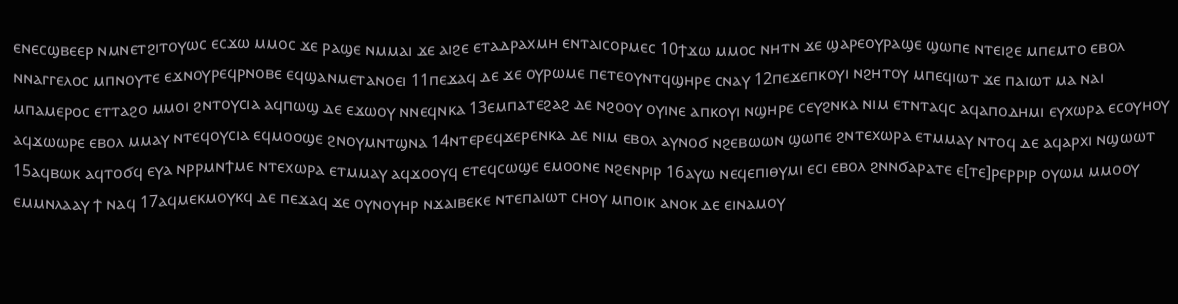ⲉⲛⲉⲥϣⲃⲉⲉⲣ ⲛⲙⲛⲉⲧϩⲓⲧⲟⲩⲱⲥ ⲉⲥϫⲱ ⲙⲙⲟⲥ ϫⲉ ⲣⲁϣⲉ ⲛⲙⲙⲁⲓ ϫⲉ ⲁⲓϩⲉ ⲉⲧⲁⲇⲣⲁⲭⲙⲏ ⲉⲛⲧⲁⲓⲥⲟⲣⲙⲉⲥ 10ϯϫⲱ ⲙⲙⲟⲥ ⲛⲏⲧⲛ ϫⲉ ϣⲁⲣⲉⲟⲩⲣⲁϣⲉ ϣⲱⲡⲉ ⲛⲧⲉⲓϩⲉ ⲙⲡⲉⲙⲧⲟ ⲉⲃⲟⲗ ⲛⲛⲁⲅⲅⲉⲗⲟⲥ ⲙⲡⲛⲟⲩⲧⲉ ⲉϫⲛⲟⲩⲣⲉϥⲣⲛⲟⲃⲉ ⲉϥϣⲁⲛⲙⲉⲧⲁⲛⲟⲉⲓ 11ⲡⲉϫⲁϥ ⲇⲉ ϫⲉ ⲟⲩⲣⲱⲙⲉ ⲡⲉⲧⲉⲟⲩⲛⲧϥϣⲏⲣⲉ ⲥⲛⲁⲩ 12ⲡⲉϫⲉⲡⲕⲟⲩⲓ ⲛϩⲏⲧⲟⲩ ⲙⲡⲉϥⲓⲱⲧ ϫⲉ ⲡⲁⲓⲱⲧ ⲙⲁ ⲛⲁⲓ ⲙⲡⲁⲙⲉⲣⲟⲥ ⲉⲧⲧⲁϩⲟ ⲙⲙⲟⲓ ϩⲛⲧⲟⲩⲥⲓⲁ ⲁϥⲡⲱϣ ⲇⲉ ⲉϫⲱⲟⲩ ⲛⲛⲉϥⲛⲕⲁ 13ⲉⲙⲡⲁⲧⲉϩⲁϩ ⲇⲉ ⲛϩⲟⲟⲩ ⲟⲩⲓⲛⲉ ⲁⲡⲕⲟⲩⲓ ⲛϣⲏⲣⲉ ⲥⲉⲩϩⲛⲕⲁ ⲛⲓⲙ ⲉⲧⲛⲧⲁϥⲥ ⲁϥⲁⲡⲟⲇⲏⲙⲓ ⲉⲩⲭⲱⲣⲁ ⲉⲥⲟⲩⲏⲟⲩ ⲁϥϫⲱⲱⲣⲉ ⲉⲃⲟⲗ ⲙⲙⲁⲩ ⲛⲧⲉϥⲟⲩⲥⲓⲁ ⲉϥⲙⲟⲟϣⲉ ϩⲛⲟⲩⲙⲛⲧϣⲛⲁ 14ⲛⲧⲉⲣⲉϥϫⲉⲣⲉⲛⲕⲁ ⲇⲉ ⲛⲓⲙ ⲉⲃⲟⲗ ⲁⲩⲛⲟϭ ⲛϩⲉⲃⲱⲱⲛ ϣⲱⲡⲉ ϩⲛⲧⲉⲭⲱⲣⲁ ⲉⲧⲙⲙⲁⲩ ⲛⲧⲟϥ ⲇⲉ ⲁϥⲁⲣⲭⲓ ⲛϣⲱⲱⲧ 15ⲁϥⲃⲱⲕ ⲁϥⲧⲟϭϥ ⲉⲩⲁ ⲛⲣⲣⲙⲛϯⲙⲉ ⲛⲧⲉⲭⲱⲣⲁ ⲉⲧⲙⲙⲁⲩ ⲁϥϫⲟⲟⲩϥ ⲉⲧⲉϥⲥⲱϣⲉ ⲉⲙⲟⲟⲛⲉ ⲛϩⲉⲛⲣⲓⲣ 16ⲁⲩⲱ ⲛⲉϥⲉⲡⲓⲑⲩⲙⲓ ⲉⲥⲓ ⲉⲃⲟⲗ ϩⲛⲛϭⲁⲣⲁⲧⲉ ⲉ[ⲧⲉ]ⲣⲉⲣⲣⲓⲣ ⲟⲩⲱⲙ ⲙⲙⲟⲟⲩ ⲉⲙⲙⲛⲗⲁⲁⲩ ϯ ⲛⲁϥ 17ⲁϥⲙⲉⲕⲙⲟⲩⲕϥ ⲇⲉ ⲡⲉϫⲁϥ ϫⲉ ⲟⲩⲛⲟⲩⲏⲣ ⲛϫⲁⲓⲃⲉⲕⲉ ⲛⲧⲉⲡⲁⲓⲱⲧ ⲥⲏⲟⲩ ⲙⲡⲟⲓⲕ ⲁⲛⲟⲕ ⲇⲉ ⲉⲓⲛⲁⲙⲟⲩ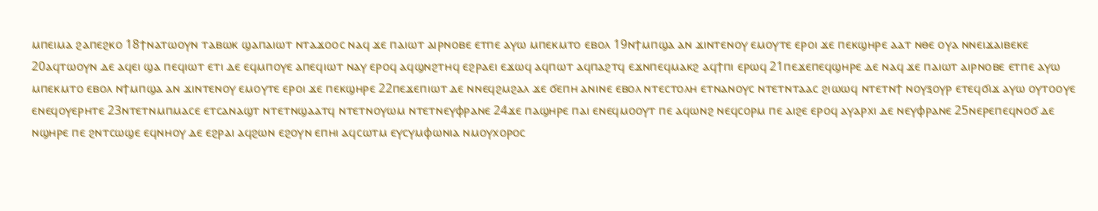ⲙⲡⲉⲓⲙⲁ ϩⲁⲡⲉϩⲕⲟ 18ϯⲛⲁⲧⲱⲟⲩⲛ ⲧⲁⲃⲱⲕ ϣⲁⲡⲁⲓⲱⲧ ⲛⲧⲁϫⲟⲟⲥ ⲛⲁϥ ϫⲉ ⲡⲁⲓⲱⲧ ⲁⲓⲣⲛⲟⲃⲉ ⲉⲧⲡⲉ ⲁⲩⲱ ⲙⲡⲉⲕⲙⲧⲟ ⲉⲃⲟⲗ 19ⲛϯⲙⲡϣⲁ ⲁⲛ ϫⲓⲛⲧⲉⲛⲟⲩ ⲉⲙⲟⲩⲧⲉ ⲉⲣⲟⲓ ϫⲉ ⲡⲉⲕϣⲏⲣⲉ ⲁⲁⲧ ⲛⲑⲉ ⲟⲩⲁ ⲛⲛⲉⲓϫⲁⲓⲃⲉⲕⲉ 20ⲁϥⲧⲱⲟⲩⲛ ⲇⲉ ⲁϥⲉⲓ ϣⲁ ⲡⲉϥⲓⲱⲧ ⲉⲧⲓ ⲇⲉ ⲉϥⲙⲡⲟⲩⲉ ⲁⲡⲉϥⲓⲱⲧ ⲛⲁⲩ ⲉⲣⲟϥ ⲁϥϣⲛϩⲧⲏϥ ⲉϩⲣⲁⲉⲓ ⲉϫⲱϥ ⲁϥⲡⲱⲧ ⲁϥⲡⲁϩⲧϥ ⲉϫⲛⲡⲉϥⲙⲁⲕϩ ⲁϥϯⲡⲓ ⲉⲣⲱϥ 21ⲡⲉϫⲉⲡⲉϥϣⲏⲣⲉ ⲇⲉ ⲛⲁϥ ϫⲉ ⲡⲁⲓⲱⲧ ⲁⲓⲣⲛⲟⲃⲉ ⲉⲧⲡⲉ ⲁⲩⲱ ⲙⲡⲉⲕⲙⲧⲟ ⲉⲃⲟⲗ ⲛϯⲙⲡϣⲁ ⲁⲛ ϫⲓⲛⲧⲉⲛⲟⲩ ⲉⲙⲟⲩⲧⲉ ⲉⲣⲟⲓ ϫⲉ ⲡⲉⲕϣⲏⲣⲉ 22ⲡⲉϫⲉⲡⲓⲱⲧ ⲇⲉ ⲛⲛⲉϥϩⲙϩⲁⲗ ϫⲉ ϭⲉⲡⲏ ⲁⲛⲓⲛⲉ ⲉⲃⲟⲗ ⲛⲧⲉⲥⲧⲟⲗⲏ ⲉⲧⲛⲁⲛⲟⲩⲥ ⲛⲧⲉⲧⲛⲧⲁⲁⲥ ϩⲓⲱⲱϥ ⲛⲧⲉⲧⲛϯ ⲛⲟⲩⲝⲟⲩⲣ ⲉⲧⲉϥϭⲓϫ ⲁⲩⲱ ⲟⲩⲧⲟⲟⲩⲉ ⲉⲛⲉϥⲟⲩⲉⲣⲏⲧⲉ 23ⲛⲧⲉⲧⲛⲙⲡⲙⲁⲥⲉ ⲉⲧⲥⲁⲛⲁϣⲧ ⲛⲧⲉⲧⲛϣⲁⲁⲧϥ ⲛⲧⲉⲧⲛⲟⲩⲱⲙ ⲛⲧⲉⲧⲛⲉⲩⲫⲣⲁⲛⲉ 24ϫⲉ ⲡⲁϣⲏⲣⲉ ⲡⲁⲓ ⲉⲛⲉϥⲙⲟⲟⲩⲧ ⲡⲉ ⲁϥⲱⲛϩ ⲛⲉϥⲥⲟⲣⲙ ⲡⲉ ⲁⲓϩⲉ ⲉⲣⲟϥ ⲁⲩⲁⲣⲭⲓ ⲇⲉ ⲛⲉⲩⲫⲣⲁⲛⲉ 25ⲛⲉⲣⲉⲡⲉϥⲛⲟϭ ⲇⲉ ⲛϣⲏⲣⲉ ⲡⲉ ϩⲛⲧⲥⲱϣⲉ ⲉϥⲛⲏⲟⲩ ⲇⲉ ⲉϩⲣⲁⲓ ⲁϥϩⲱⲛ ⲉϩⲟⲩⲛ ⲉⲡⲏⲓ ⲁϥⲥⲱⲧⲙ ⲉⲩⲥⲩⲙⲫⲱⲛⲓⲁ ⲛⲙⲟⲩⲭⲟⲣⲟⲥ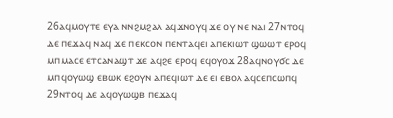26ⲁϥⲙⲟⲩⲧⲉ ⲉⲩⲁ ⲛⲛϩⲙϩⲁⲗ ⲁϥϫⲛⲟⲩϥ ϫⲉ ⲟⲩ ⲛⲉ ⲛⲁⲓ 27ⲛⲧⲟϥ ⲇⲉ ⲡⲉϫⲁϥ ⲛⲁϥ ϫⲉ ⲡⲉⲕⲥⲟⲛ ⲡⲉⲛⲧⲁϥⲉⲓ ⲁⲡⲉⲕⲓⲱⲧ ϣⲱⲱⲧ ⲉⲣⲟϥ ⲙⲡⲙⲁⲥⲉ ⲉⲧⲥⲁⲛⲁϣⲧ ϫⲉ ⲁϥϩⲉ ⲉⲣⲟϥ ⲉϥⲟⲩⲟϫ 28ⲁϥⲛⲟⲩϭⲥ ⲇⲉ ⲙⲡϥⲟⲩⲱϣ ⲉⲃⲱⲕ ⲉϩⲟⲩⲛ ⲁⲡⲉϥⲓⲱⲧ ⲇⲉ ⲉⲓ ⲉⲃⲟⲗ ⲁϥⲥⲉⲡⲥⲱⲡϥ 29ⲛⲧⲟϥ ⲇⲉ ⲁϥⲟⲩⲱϣⲃ ⲡⲉϫⲁϥ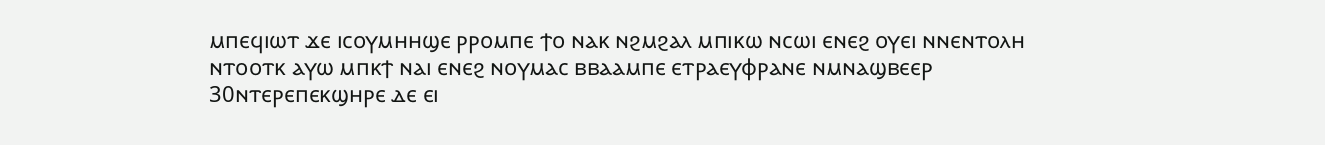ⲙⲡⲉϥⲓⲱⲧ ϫⲉ ⲓⲥⲟⲩⲙⲏⲏϣⲉ ⲣⲣⲟⲙⲡⲉ ϯⲟ ⲛⲁⲕ ⲛϩⲙϩⲁⲗ ⲙⲡⲓⲕⲱ ⲛⲥⲱⲓ ⲉⲛⲉϩ ⲟⲩⲉⲓ ⲛⲛⲉⲛⲧⲟⲗⲏ ⲛⲧⲟⲟⲧⲕ ⲁⲩⲱ ⲙⲡⲕϯ ⲛⲁⲓ ⲉⲛⲉϩ ⲛⲟⲩⲙⲁⲥ ⲃⲃⲁⲁⲙⲡⲉ ⲉⲧⲣⲁⲉⲩⲫⲣⲁⲛⲉ ⲛⲙⲛⲁϣⲃⲉⲉⲣ 30ⲛⲧⲉⲣⲉⲡⲉⲕϣⲏⲣⲉ ⲇⲉ ⲉⲓ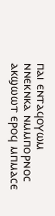ⲡⲁⲓ ⲉⲛⲧⲁϥⲟⲩⲱⲙ ⲛⲛⲉⲕⲛⲕⲁ ⲛⲙⲙⲡⲟⲣⲛⲟⲥ ⲁⲕϣⲱⲱⲧ ⲉⲣⲟϥ ⲙⲡⲙⲁⲥⲉ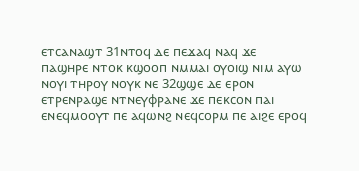ⲉⲧⲥⲁⲛⲁϣⲧ 31ⲛⲧⲟϥ ⲇⲉ ⲡⲉϫⲁϥ ⲛⲁϥ ϫⲉ ⲡⲁϣⲏⲣⲉ ⲛⲧⲟⲕ ⲕϣⲟⲟⲡ ⲛⲙⲙⲁⲓ ⲟⲩⲟⲓϣ ⲛⲓⲙ ⲁⲩⲱ ⲛⲟⲩⲓ ⲧⲏⲣⲟⲩ ⲛⲟⲩⲕ ⲛⲉ 32ϣϣⲉ ⲇⲉ ⲉⲣⲟⲛ ⲉⲧⲣⲉⲛⲣⲁϣⲉ ⲛⲧⲛⲉⲩⲫⲣⲁⲛⲉ ϫⲉ ⲡⲉⲕⲥⲟⲛ ⲡⲁⲓ ⲉⲛⲉϥⲙⲟⲟⲩⲧ ⲡⲉ ⲁϥⲱⲛϩ ⲛⲉϥⲥⲟⲣⲙ ⲡⲉ ⲁⲓϩⲉ ⲉⲣⲟϥ